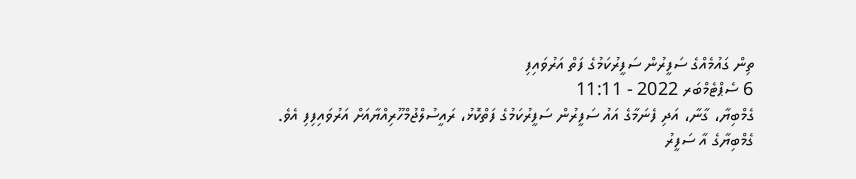ތިން ގައުމެއްގެ ސަފީރުން ސަފީރުކަމުގެ ފަތް އަރުވައިފި
6 ސެޕްޓެމްބަރ 2022 - 11:11
ގެމްބިޔާ، ގާނާ، އަދި ފެނަމާގެ އައު ސަފީރުން ސަފީރުކަމުގެ ފަތްކޮޅު، ރައީސުލްޖުމްހޫރިއްޔާއަށް އަރުވައިފިފި އެވެ.
ގެމްބިޔާގެ އާ ސަފީރު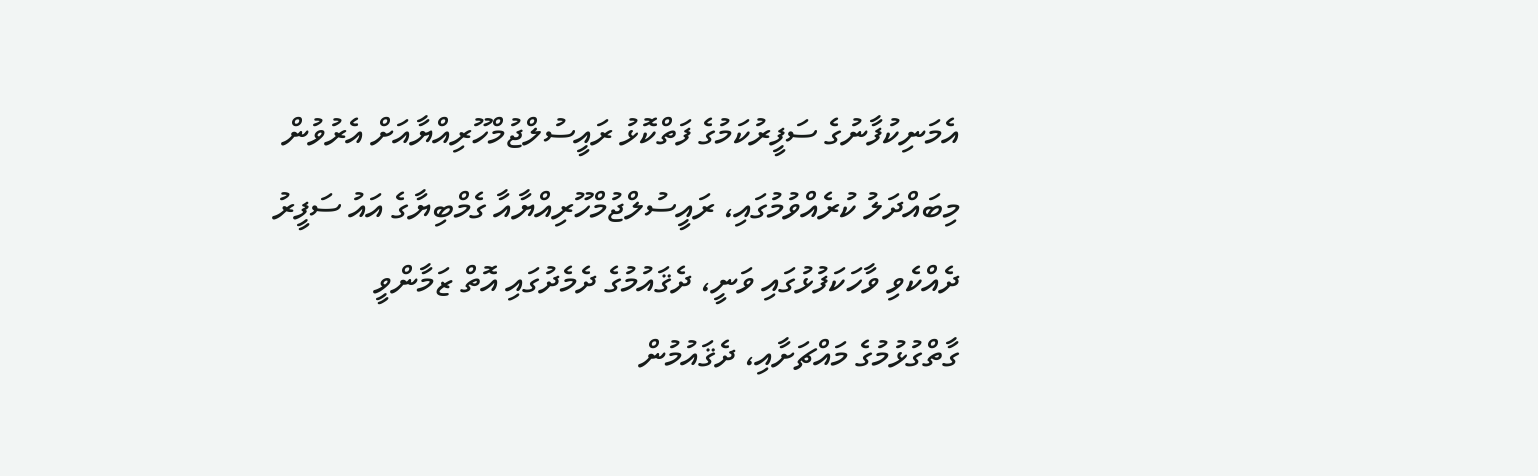އެމަނިކުފާނުގެ ސަފީރުކަމުގެ ފަތްކޮޅު ރައީސުލްޖުމްހޫރިއްޔާއަށް އެރުވުން
މިބައްދަލު ކުރެއްވުމުގައި، ރައީސުލްޖުމްހޫރިއްޔާއާ ގެމްބިޔާގެ އައު ސަފީރު ދެއްކެވި ވާހަކަފުޅުގައި ވަނީ، ދެޤައުމުގެ ދެމެދުގައި އޮތް ޒަމާންވީ ގާތްގުޅުމުގެ މައްޗަށާއި، ދެޤައުމުން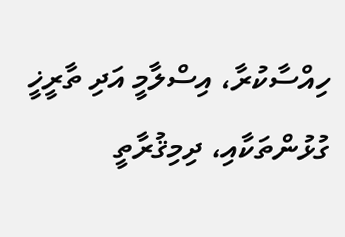ހިއްސާކުރާ، އިސްލާމީ އަދި ތާރީޚީ ގުޅުންތަކާއި، ދިމިޤުރާތީ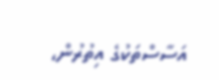އަސާސްތަކުގެ އިތުރުން،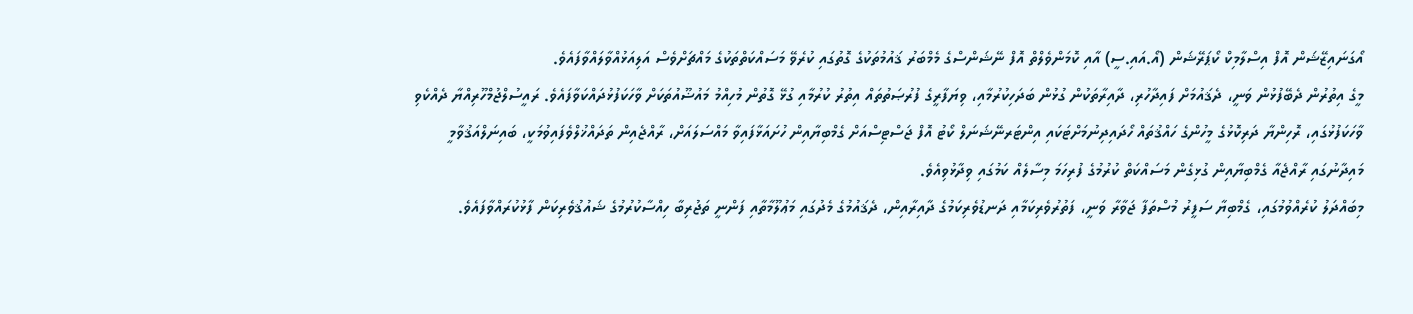އޯގަނައިޒޭޝަން އޮފް އިސްލާމިކް ކޯޕަރޭޝަން (އޯ.އައި.ސީ) އާއި ކޮމަންވެލްތް އޮފް ނޭޝަންސްގެ މެމްބަރު ޤައުމުތަކުގެ ގޮތުގައި ކުރެވޭ މަސައްކަތްތަކުގެ މައްޗަށްވެސް އަލިއަޅުއްވާލައްވާފައެވެ.
މީގެ އިތުރުން ދެބޭފުޅުން ވަނީ، ދެޤައުމަށް ފައިދާހުރި، ދާއިރާތަކުން ގުޅުން ބަދަހިކުރުމާއި، ވިޔަފާރީގެ ފުރުޞަތުތައް އިތުރު ކުރުމާއި ގުޅޭ ގޮތުން މުހިއްމު މައުޟޫއުތަކަށް ވާހަކަފުޅުދައްކަވާފައެވެ. ރައީސުލްޖުމްހޫރިއްޔާ ދެއްކެވި ވާހަކަފުޅުގައި، ރޮހިންޔާ ދަރިކޮޅުގެ މީހުންގެ ހައްޤުތައް ހޯދައިދިނުމަށްޓަކައި އިންޓަރނޭޝަނަލް ކޯޓު އޮފް ޖަސްޓިސްއަށް ގެމްބިޔާއިން ހުށައަޅާފައިވާ މައްސަލައަށް، ރާއްޖެއިން ތަދައްޚުލްވެފައިވުމަކީ، ބައިނަލްއަޤުވާމީ މައިދާނުގައި ރާއްޖެއާ ގެމްބިޔާއިން ގުޅިގެން މަސައްކަތް ކުރުމުގެ ފުރިހަމަ މިސާލެއް ކަމުގައި ވިދާޅުވިއެވެ.
މިބައްދަލު ކުރެއްވުމުގައި، ގެމްބިޔާ ސަފީރު މުސްތަފާ ޖަވާރާ ވަނީ، ފަތުރުވެރިކަމާއި ދަނޑުވެރިކަމުގެ ދާއިރާއިން، ދެޤައުމުގެ މެދުގައި މަޢުލޫމާތާއި ފަންނީ ތަޖުރިބާ ހިއްސާކުރުމުގެ ޝައުޤުވެރިކަން ފާޅުކުރައްވާފައެވެ.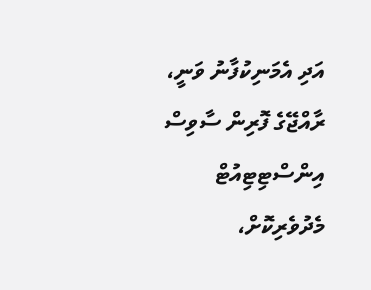އަދި އެމަނިކުފާނު ވަނީ، ރާއްޖޭގެ ފޮރިން ސާވިސް އިންސްޓިޓިއުޓް މެދުވެރިކޮށް،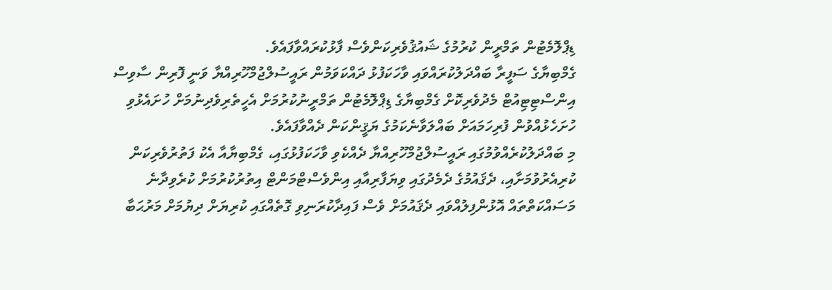ޑިޕްލޮމެޓުން ތަމްރީން ކުރުމުގެ ޝައުޤުވެރިކަންވެސް ފާޅުކުރައްވާފައެވެ.
ގެމްބިޔާގެ ސަފީރާ ބައްދަލުކުރައްވައި ވާހަކަފުޅު ދައްކަވަމުން ރައީސުލްޖުމްހޫރިއްޔާ ވަނީ ފޮރިން ސާވިސް އިންސްޓިޓިއުޓް މެދުވެރިކޮށް ގެމްބިޔާގެ ޑިޕްލޮމެޓުން ތަމްރީނުކުރުމަށް އެހީތެރިވެދިނުމަށް ހުށައެޅުވި ހުށަހެޅުއްވުން ފުރިހަމައަށް ބައްލަވާނެކަމުގެ ޔަޤީންކަން ދެއްވާފައެވެ.
މި ބައްދަލުކުރެއްވުމުގައި ރައީސުލްޖުމްހޫރިއްޔާ ދެއްކެވި ވާހަކަފުޅުގައި، ގެމްބިޔާއާ އެކު ފަތުރުވެރިކަން ކުރިއެރުވުމަށާއި، ދެޤައުމުގެ ދެމެދުގައި ވިޔަފާރިއާއި އިންވެސްޓްމަންޓް އިތުރުކުރުމަށް ކުރެވިދާނެ މަސައްކަތްތައް އޮޅުންފިލުއްވައި ދެޤައުމަށް ވެސް ފައިދާކުރަނިވި ގޮތެއްގައި ކުރިޔަށް ދިޔުމަށް މަރުޙަބާ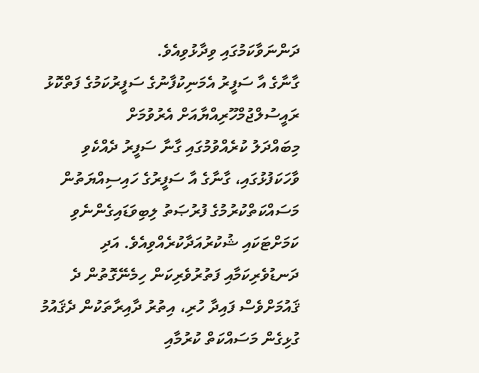ދަންނަވާކަމުގައި ވިދާޅުވިއެވެ.
ގާނާގެ އާ ސަފީރު އެމަނިކުފާނުގެ ސަފީރުކަމުގެ ފަތްކޮޅު ރައީސުލްޖުމްހޫރިއްޔާއަށް އެރުވުމަށް
މިބައްދަލު ކުރެއްވުމުގައި ގާނާ ސަފީރު ދެއްކެވި ވާހަކަފުޅުގައި، ގާނާގެ އާ ސަފީރުގެ ހައިސިއްޔަތުން މަސައްކަތްކުރުމުގެ ފުރުޞަތު ލިބިވަޑައިގެންނެވި ކަމަށްޓަކައި ޝުކުރުއަދާކުރެއްވިއެވެ. އަދި ދަނޑުވެރިކަމާއި ފަތުރުވެރިކަން ހިމެނޭގޮތުން ދެ ޤައުމަށްވެސް ފައިދާ ހުރި، އިތުރު ދާއިރާތަކުން ދެޤައުމު ގުޅިގެން މަސައްކަތް ކުރުމާއި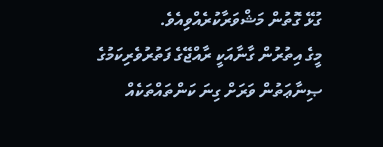ގުޅޭ ގޮތުން މަޝްވަރާކުރެއްވިއެވެ.
މީގެ އިތުރުން ގާނާއަކީ ރާއްޖޭގެ ފަތުރުވެރިކަމުގެ ޞިނާޢަތުން ވަރަށް ގިނަ ކަންތައްތަކެއް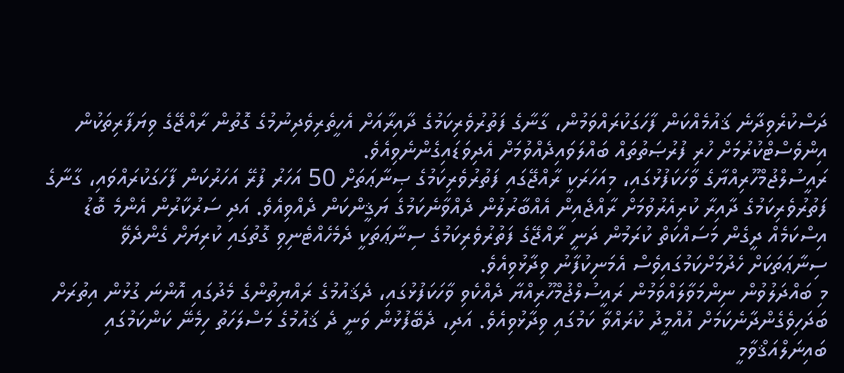ދަސްކުރެވިދާނެ ޤައުމެއްކަން ފާހަގަކުރައްވަމުން، ގާނާގެ ފަތުރުވެރިކަމުގެ ދާއިރާއަށް އެހީތެރިވެދިނުމުގެ ގޮތުން ރާއްޖޭގެ ވިޔަފާރިތަކުން އިންވެސްޓްކުރުމަށް ހުރި ފުރުޞަތުތައް ބައްލަވައިދެއްވުމަށް އެދިވަޑައިގެންނެވިއެވެ.
ރައީސުލްޖުމްހޫރިއްޔާގެ ވާހަކަފުޅުގައި، މިއަހަރަކީ ރާއްޖޭގައި ފަތުރުވެރިކަމުގެ ޞިނާޢަތަށް 50 އަހަރު ފުރޭ އަހަރުކަން ފާހަގަކުރައްވައި، ގާނާގެ ފަތުރުވެރިކަމުގެ ދާއިރާ ކުރިއެރުވުމަށް ރާއްޖެއިން އެއްބާރުލުން ދެއްވާނެކަމުގެ ޔަޤީންކަން ދެއްވިއެވެ. އަދި ސަރުކާރުން އެންމެ ބޮޑު އިސްކަމެއް ދީގެން މަސައްކަތް ކުރަމުން ދަނީ ރާއްޖޭގެ ފަތުރުވެރިކަމުގެ ސިނާޢަތަކީ ދެމެހެއްޓެނިވި ގޮތުގައި ކުރިޔަށް ގެންދެވޭ ސިނާޢަތަކަށް ހެދުމަށްކަމުގައިވެސް އެމަނިކުފާނު ވިދާޅުވިއެވެ.
މި ބައްދަލުވުން ނިންމަވާލައްވަމުން ރައީސުލްޖުމްހޫރިއްޔާ ދެއްކެވި ވާހަކަފުޅުގައި، ދެޤައުމުގެ ރައްޔިތުންގެ މެދުގައި އޮންނަ ގުޅުން އިތުރަށް ބަދަހިވެގެންދާނެކަމަށް އުއްމީދު ކުރައްވާ ކަމުގައި ވިދާޅުވިއެވެ. އަދި، ދެބޭފުޅުން ވަނީ ދެ ޤައުމުގެ މަސްލަހަތު ހިމެނޭ ކަންކަމުގައި ބައިނަލްއަޤްވާމީ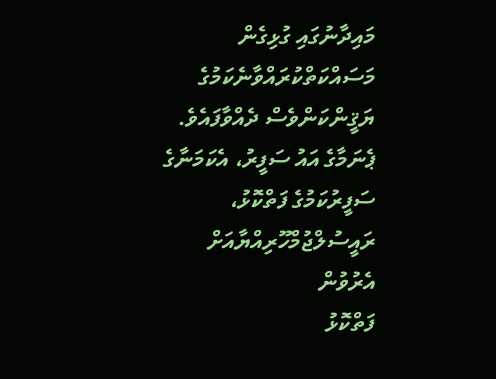މައިދާނުގައި ގުޅިގެން މަސައްކަތްކުރައްވާނެކަމުގެ ޔަޤީންކަންވެސް ދެއްވާފައެވެ.
ޕެނަމާގެ އައު ސަފީރު، އެކަމަނާގެ ސަފީރުކަމުގެ ފަތްކޮޅު، ރައީސުލްޖުމްހޫރިއްޔާއަށް އެރުވުން
ފަތްކޮޅު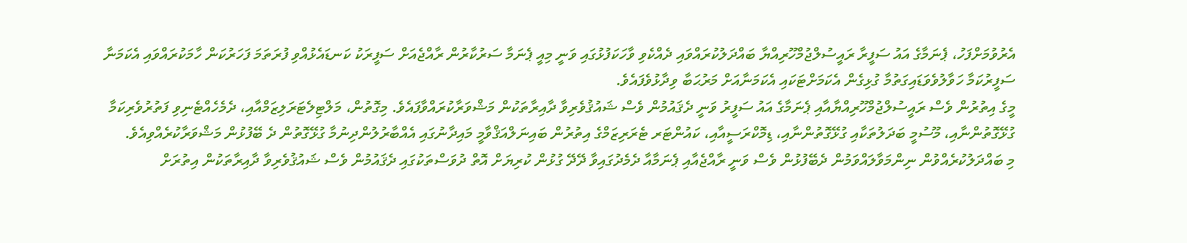އެރުވުމަށްފަހު، ޕެނަމާގެ އައު ސަފީރާ ރައީސުލްޖުމްހޫރިއްޔާ ބައްދަލުކުރައްވައި ދެއްކެވި ވާހަކަފުޅުގައި ވަނީ މިއީ ޕެނަމާ ސަރުކާރުން ރާއްޖެއަށް ސަފީރަކު ކަނޑައެޅުއްވި ފުރަތަމަ ފަހަރުކަން ހާމަކުރައްވައި އެކަމަނާ ސަފީރުކަމާ ހަވާލުވެވަޑައިގަތުމާ ގުޅިގެން އެކަމަށްޓަކައި އެކަމަނާއަށް މަރުޙަބާ ވިދާޅުވެފައެވެ.
މީގެ އިތުރުން ވެސް ރައީސުލްޖުމްހޫރިއްޔާއާއި ޕެނަމާގެ އައު ސަފީރު ވަނީ ދެޤައުމުން ވެސް ޝައުޤުވެރިވާ ދާއިރާތަކުން މަޝްވަރާކުރައްވާފައެވެ. މިގޮތުން، މަލްޓިލެޓަރަލިޒަމްއާއި، ދެމެހެއްޓެނިވި ފަތުރުވެރިކަމާ ގުޅޭގޮތުންނާއި، މޫސުމީ ބަދަލުތަކާއި ގުޅޭގޮތުންނާއި، ޑިމޮކްރަސީއާއި، ކައުންޓަރ ޓެރަރިޒަމްގެ އިތުރުން ބައިނަލްއަޤްވާމީ މައިދާނުގައި އެއްބާރުލުންދިނުމާ ގުޅޭގޮތުން ދެ ބޭފުޅުން މަޝްވަރާކުރެއްވިއެވެ.
މި ބައްދަލުކުރެއްވުން ނިންމަވާލައްވަމުން ދެބޭފުޅުން ވެސް ވަނީ ރާއްޖެއާއި ޕެނަމާއާ ދެމެދުގައިވާ ދޭދޭ ގުޅުން ކުރިޔަށް އޮތް ދުވަސްތަކުގައި ދެޤައުމުން ވެސް ޝައުޤުވެރިވާ ދާއިރާތަކުން އިތުރަށް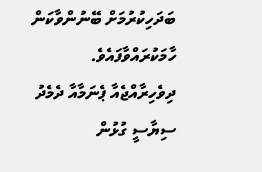ބަދަހިކުރުމަށް ބޭނުންވާކަން ހާމަކުރައްވާފައެވެ.
ދިވެހިރާއްޖެއާ ޕެނަމާއާ ދެމެދު ސިޔާސީ ގުޅުން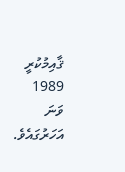ޤާއިމުކުރީ 1989 ވަނަ އަހަރުގައެވެ.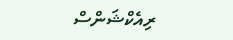ރިއެކްޝަންސް